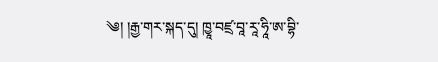༄། །རྒྱ་གར་སྐད་དུ། ཁྱཱ་བཛྲ་བཱ་རཱ་ཧཱི་ཨ་བྷི་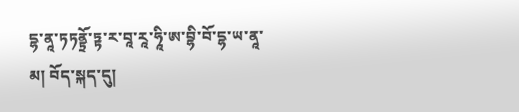དྷ་ནཱ་ཏཏནྟྲོ་ཏྟ་ར་བཱ་རཱ་ཧཱི་ཨ་བྷི་བོ་དྷ་ཡ་ནཱ་མ། བོད་སྐད་དུ།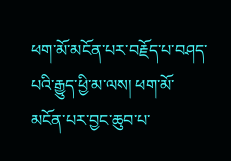ཕག་མོ་མངོན་པར་བརྗོད་པ་བཤད་པའི་རྒྱུད་ཕྱི་མ་ལས། ཕག་མོ་མངོན་པར་བྱང་ཆུབ་པ་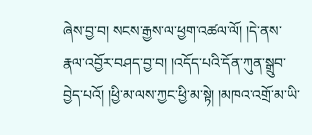ཞེས་བྱ་བ། སངས་རྒྱས་ལ་ཕྱག་འཚལ་ལོ། །དེ་ནས་རྣལ་འབྱོར་བཤད་བྱ་བ། །འདོད་པའི་དོན་ཀུན་སྒྲུབ་བྱེད་པའོ། །ཕྱི་མ་ལས་ཀྱང་ཕྱི་མ་སྟེ། །མཁའ་འགྲོ་མ་ཡི་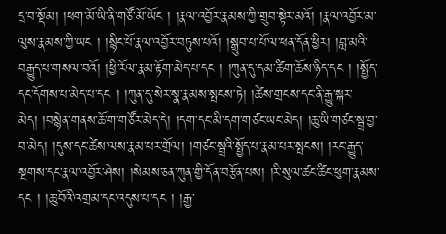དྲ་བ་སྡོམ། །ཕག་མོ་ཡི་ནི་གཙོ་མོ་ཡོང ། །རྣལ་འབྱོར་རྣམས་ཀྱི་གྲུབ་སྟེར་མའོ། །རྣལ་འབྱོར་མ་ལུས་རྣམས་ཀྱི་ཡང ། །སྙིང་པོ་རྣལ་འབྱོར་བཏུས་པའོ། །སྒྲུབ་པ་པོ་ལ་ཕན་དོན་ཕྱིར། །བླ་མའི་བརྒྱུད་པ་གསལ་བའོ། །ཕྱི་རོལ་རྣམ་རྟོག་མེད་པ་དང ། །ཀུན་དུ་དམ་ཚིག་ཆོས་ཉིད་དང ། །སྤྱོད་དང་དོགས་པ་མེད་པ་དང ། །ཀུན་དུ་སེར་སྣ་རྣམས་སྤངས་ཏེ། །ཚེས་གྲངས་དང་ནི་རྒྱུ་སྐར་མེད། །བསྙེན་གནས་ཆོ་ག་གཙོར་མེད་དེ། །དག་དང་མི་དག་གཙང་ཡང་མེད། །ཆུ་ཡི་གཙང་སྦྲ་བྱ་བ་མེད། །དུས་དང་ཚེས་ལས་རྣམ་པར་གྲོལ། །གཙང་སྦྲའི་སྤྱོད་པ་རྣམ་པར་སྤངས། །རང་རྒྱུད་སྔགས་དང་རྣལ་འབྱོར་ཤེས། །སེམས་ཅན་ཀུན་གྱི་དོན་བརྩོན་པས། །རི་སུལ་ཚང་ཚིང་ཕུག་རྣམས་དང ། །ཆུ་བོའི་འགྲམ་དང་འདུས་པ་དང ། །རྒྱ་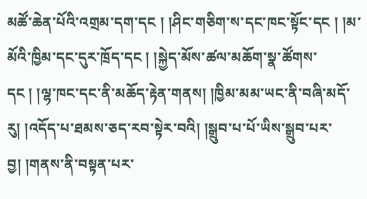མཚོ་ཆེན་པོའི་འགྲམ་དག་དང ། །ཤིང་གཅིག་ས་དང་ཁང་སྟོང་དང ། །མ་མོའི་ཁྱིམ་དང་དུར་ཁྲོད་དང ། །སྐྱེད་མོས་ཚལ་མཆོག་སྣ་ཚོགས་དང ། །ལྷ་ཁང་དང་ནི་མཆོད་རྟེན་གནས། །ཁྱིམ་མམ་ཡང་ནི་བཞི་མདོ་རུ། །འདོད་པ་ཐམས་ཅད་རབ་སྟེར་བའི། །སྒྲུབ་པ་པོ་ཡིས་སྒྲུབ་པར་བྱ། །གནས་ནི་བསྟན་པར་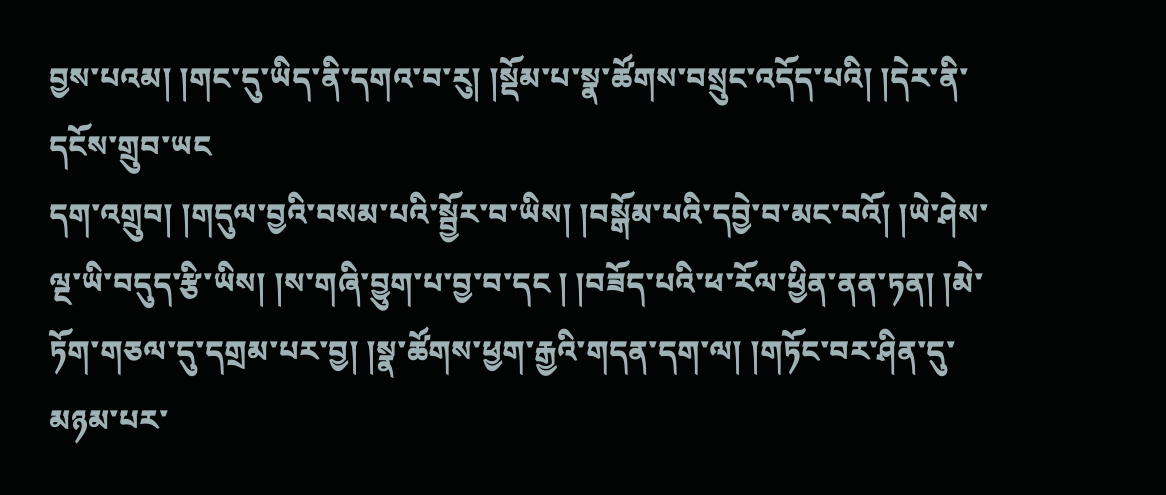བྱས་པའམ། །གང་དུ་ཡིད་ནི་དགའ་བ་རུ། །སྡོམ་པ་སྣ་ཚོགས་བསྲུང་འདོད་པའི། །དེར་ནི་དངོས་གྲུབ་ཡང
དག་འགྲུབ། །གདུལ་བྱའི་བསམ་པའི་སྦྱོར་བ་ཡིས། །བསྒོམ་པའི་དབྱེ་བ་མང་བའོ། །ཡེ་ཤེས་ལྔ་ཡི་བདུད་རྩི་ཡིས། །ས་གཞི་བྱུག་པ་བྱ་བ་དང ། །བཟོད་པའི་ཕ་རོལ་ཕྱིན་ནན་ཏན། །མེ་ཏོག་གཅལ་དུ་དགྲམ་པར་བྱ། །སྣ་ཚོགས་ཕྱག་རྒྱའི་གདན་དག་ལ། །གཏོང་བར་ཤིན་དུ་མཉམ་པར་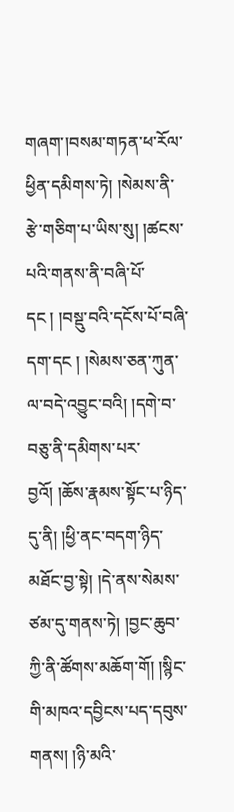གཞག་།བསམ་གཏན་ཕ་རོལ་ཕྱིན་དམིགས་ཏེ། །སེམས་ནི་རྩེ་གཅིག་པ་ཡིས་སུ། །ཚངས་པའི་གནས་ནི་བཞི་པོ་དང ། །བསྡུ་བའི་དངོས་པོ་བཞི་དག་དང ། །སེམས་ཅན་ཀུན་ལ་བདེ་འབྱུང་བའི། །དགེ་བ་བཅུ་ནི་དམིགས་པར་བྱའོ། །ཆོས་རྣམས་སྟོང་པ་ཉིད་དུ་ནི། །ཕྱི་ནང་བདག་ཉིད་མཐོང་བྱ་སྟེ། །དེ་ནས་སེམས་ཙམ་དུ་གནས་ཏེ། །བྱང་ཆུབ་ཀྱི་ནི་ཚོགས་མཆོག་གོ། །སྙིང་གི་མཁའ་དབྱིངས་པད་དབུས་གནས། །ཉི་མའི་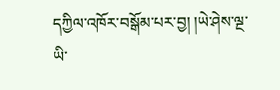དཀྱིལ་འཁོར་བསྒོམ་པར་བྱ། །ཡེ་ཤེས་ལྔ་ཡི་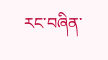རང་བཞིན་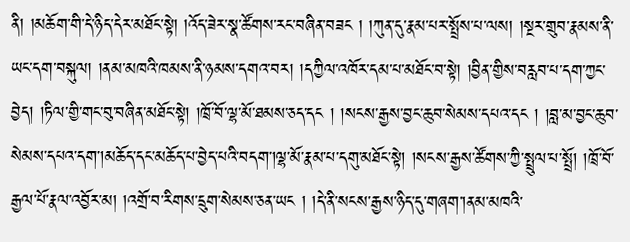ནི། །མཆོག་གི་དེ་ཉིད་དེར་མཐོང་སྟེ། །འོད་ཟེར་སྣ་ཚོགས་རང་བཞིན་བཟང ། །ཀུན་དུ་རྣམ་པར་སྤྲོས་པ་ལས། །སྔར་གྲུབ་རྣམས་ནི་ཡང་དག་བསྐུལ། །ནམ་མཁའི་ཁམས་ནི་ཉམས་དགའ་བར། །དཀྱིལ་འཁོར་དམ་པ་མཐོང་བ་སྟེ། །བྱིན་གྱིས་བརླབ་པ་དག་ཀྱང་བྱེད། །ཏིལ་གྱི་གང་བུ་བཞིན་མཐོང་སྟེ། །ཁྲོ་བོ་ལྷ་མོ་ཐམས་ཅད་དང ། །སངས་རྒྱས་བྱང་ཆུབ་སེམས་དཔའ་དང ། །བླ་མ་བྱང་ཆུབ་སེམས་དཔའ་དག་།མཆོད་དང་མཆོད་པ་བྱེད་པའི་བདག་།ལྷ་མོ་རྣམ་པ་དགུ་མཐོང་སྟེ། །སངས་རྒྱས་ཚོགས་ཀྱི་སྤྲུལ་པ་སྤྲོ། །ཁྲོ་བོ་རྒྱལ་པོ་རྣལ་འབྱོར་མ། །འགྲོ་བ་རིགས་དྲུག་སེམས་ཅན་ཡང ། །དེ་ནི་སངས་རྒྱས་ཉིད་དུ་གཞག་།ནམ་མཁའི་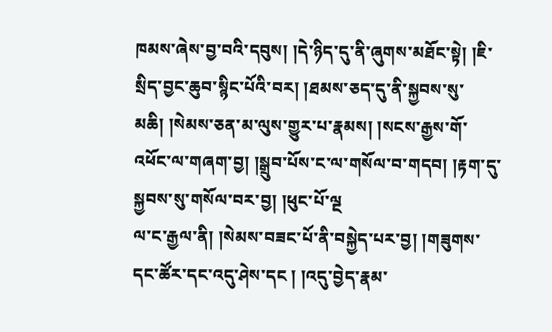ཁམས་ཞེས་བྱ་བའི་དབུས། །དེ་ཉིད་དུ་ནི་ཞུགས་མཐོང་སྟེ། །ཇི་སྲིད་བྱང་ཆུབ་སྙིང་པོའི་བར། །ཐམས་ཅད་དུ་ནི་སྐྱབས་སུ་མཆི། །སེམས་ཅན་མ་ལུས་གྱུར་པ་རྣམས། །སངས་རྒྱས་གོ་འཕོང་ལ་གཞག་བྱ། །སྒྲུབ་པོས་ང་ལ་གསོལ་བ་གདབ། །རྟག་དུ་སྐྱབས་སུ་གསོལ་བར་བྱ། །ཕུང་པོ་ལྔ
ལ་ང་རྒྱལ་ནི། །སེམས་བཟང་པོ་ནི་བསྐྱེད་པར་བྱ། །གཟུགས་དང་ཚོར་དང་འདུ་ཤེས་དང ། །འདུ་བྱེད་རྣམ་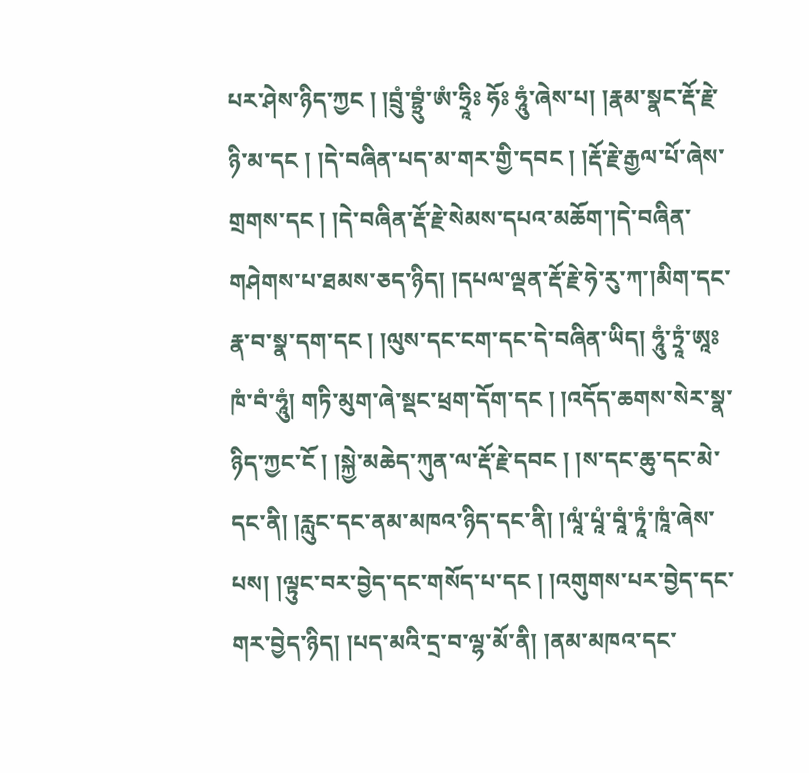པར་ཤེས་ཉིད་ཀྱང ། །བྲུཾ་བྷྲུཾ་ཨཾ་ཧྲཱིཿ ཧོཿ ཧཱུཾ་ཞེས་པ། །རྣམ་སྣང་རྡོ་རྗེ་ཉི་མ་དང ། །དེ་བཞིན་པད་མ་གར་གྱི་དབང ། །རྡོ་རྗེ་རྒྱལ་པོ་ཞེས་གྲགས་དང ། །དེ་བཞིན་རྡོ་རྗེ་སེམས་དཔའ་མཆོག་།དེ་བཞིན་གཤེགས་པ་ཐམས་ཅད་ཉིད། །དཔལ་ལྡན་རྡོ་རྗེ་ཧེ་རུ་ཀ་།མིག་དང་རྣ་བ་སྣ་དག་དང ། །ལུས་དང་ངག་དང་དེ་བཞིན་ཡིད། ཧཱུཾ་ཏྲཱཾ་ཨཱཿ ཁཾ་བཾ་ཧཱུཾ། གཏི་མུག་ཞེ་སྡང་ཕྲག་དོག་དང ། །འདོད་ཆགས་སེར་སྣ་ཉིད་ཀྱང་ངོ ། །སྐྱེ་མཆེད་ཀུན་ལ་རྡོ་རྗེ་དབང ། །ས་དང་ཆུ་དང་མེ་དང་ནི། །རླུང་དང་ནམ་མཁའ་ཉིད་དང་ནི། །ལཱཾ་པཱཾ་བཱཾ་ཏཱཾ་ཁཱཾ་ཞེས་པས། །ལྟུང་བར་བྱེད་དང་གསོད་པ་དང ། །འགུགས་པར་བྱེད་དང་གར་བྱེད་ཉིད། །པད་མའི་དྲ་བ་ལྷ་མོ་ནི། །ནམ་མཁའ་དང་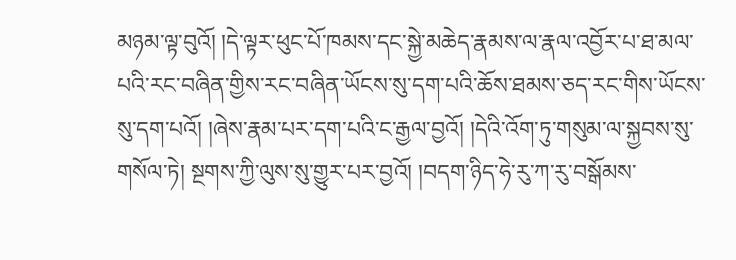མཉམ་ལྟ་བུའོ། །དེ་ལྟར་ཕུང་པོ་ཁམས་དང་སྐྱེ་མཆེད་རྣམས་ལ་རྣལ་འབྱོར་པ་ཐ་མལ་པའི་རང་བཞིན་གྱིས་རང་བཞིན་ཡོངས་སུ་དག་པའི་ཆོས་ཐམས་ཅད་རང་གིས་ཡོངས་སུ་དག་པའོ། །ཞེས་རྣམ་པར་དག་པའི་ང་རྒྱལ་བྱའོ། །དེའི་འོག་ཏུ་གསུམ་ལ་སྐྱབས་སུ་གསོལ་ཏེ། སྔགས་ཀྱི་ལུས་སུ་གྱུར་པར་བྱའོ། །བདག་ཉིད་ཧེ་རུ་ཀ་རུ་བསྒོམས་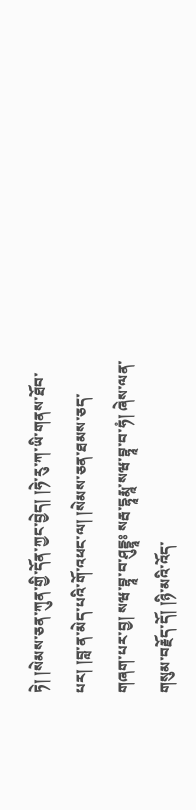ཏེ། །སེམས་ཅན་ཀུན་གྱི་དོན་ཀྱང་བྱེད། །ཧེ་རུ་ཀ་ཡི་གནས་ཐོབ་པར། །བླ་ན་མེད་པའི་གོ་འཕང་ལ། །སེམས་ཅན་ཐམས་ཅད་གཞག་པར་བྱ། སཝ་བྷཱ་བ་ཤུདྡྷཱཿ སརྦ་དྷཱརྨཱ་སཝ་བྷཱ་བ་ཧཾ། ཞེས་ལན་གསུམ་བརྗོད་དོ། །ཉི་མའི་འོད་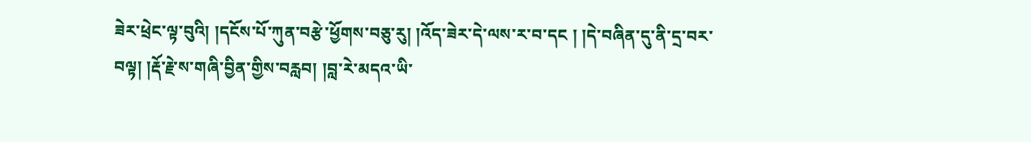ཟེར་ཕྲེང་ལྟ་བུའི། །དངོས་པོ་ཀུན་བརྩེ་ཕྱོགས་བཅུ་རུ། །འོད་ཟེར་དེ་ལས་ར་བ་དང ། །དེ་བཞིན་དུ་ནི་དྲ་བར་བལྟ། །རྡོ་རྗེ་ས་གཞི་བྱིན་གྱིས་བརླབ། །བླ་རེ་མདའ་ཡི་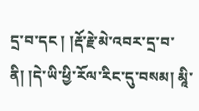དྲ་བ་དང ། །རྡོ་རྗེ་མེ་འབར་དྲ་བ་ནི། །དེ་ཡི་ཕྱི་རོལ་རིང་དུ་བསམ། མཱི་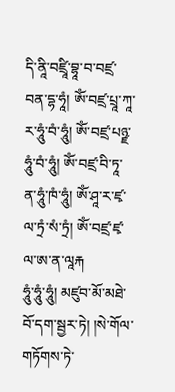དི་ནཱི་བཛྲཱི་བྷཱ་བ་བཛྲ་བན་དྷ་ཧཱཾ། ཨོཾ་བཛྲ་པྲཱ་ཀཱ་ར་ཧཱུཾ་བཾ་ཧཱུཾ། ཨོཾ་བཛྲ་པཉྫ་ཧཱུཾ་བཾ་ཧཱུཾ། ཨོཾ་བཛྲ་བི་ཏཱ་ན་ཧཱུཾ་ཁཾ་ཧཱུཾ། ཨོཾ་ཤཱ་ར་ཛྭ་ལ་ཏྲཾ་སཾ་ཏྲཾ། ཨོཾ་བཛྲ་ཛྭ་ལ་ཨ་ན་ལཱརྐ
ཧཱུཾ་ཧཱུཾ་ཧཱུཾ། མཛུབ་མོ་མཐེ་བོ་དག་སྦྱར་ཏེ། །སེ་གོལ་གཏོགས་ཏེ་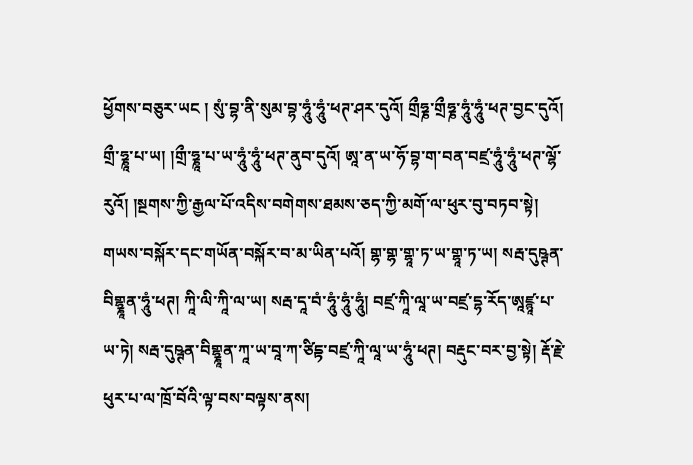ཕྱོགས་བཅུར་ཡང ། སུཾ་བྷ་ནི་སུམ་བྷ་ཧཱུཾ་ཧཱུཾ་ཕཊ་ཤར་དུའོ། གྲྀཧྞ་གྲྀཧྞ་ཧཱུཾ་ཧཱུཾ་ཕཊ་བྱང་དུའོ། གྲྀ་ཧྞཱ་པ་ཡ། །གྲྀ་ཧྞཱ་པ་ཡ་ཧཱུཾ་ཧཱུཾ་ཕཊ་ནུབ་དུའོ། ཨཱ་ན་ཡ་ཧོ་བྷ་ག་བན་བཛྲ་ཧཱུཾ་ཧཱུཾ་ཕཊ་ལྷོ་རུའོ། །སྔགས་ཀྱི་རྒྱལ་པོ་འདིས་བགེགས་ཐམས་ཅད་ཀྱི་མགོ་ལ་ཕུར་བུ་བཏབ་སྟེ། གཡས་བསྐོར་དང་གཡོན་བསྐོར་བ་མ་ཡིན་པའོ། གྷ་གྷ་གྷཱ་ཏ་ཡ་གྷཱ་ཏ་ཡ། སརྦ་དུཥྚན་བིགྷྣཱན་ཧཱུཾ་ཕཊ། ཀཱི་ལི་ཀཱི་ལ་ཡ། སརྦ་དཱ་བཾ་ཧཱུཾ་ཧཱུཾ་ཧཱུཾ། བཛྲ་ཀཱི་ལཱ་ཡ་བཛྲ་དྷ་རོད་ཨཱཛྙཱ་པ་ཡ་ཏེ། སརྦ་དུཥྚན་བིགྷྣཱན་ཀཱ་ཡ་བཱ་ཀ་ཙིདྟ་བཛྲ་ཀཱི་ལཱ་ཡ་ཧཱུཾ་ཕཊ། བརྡུང་བར་བྱ་སྟེ། རྡོ་རྗེ་ཕུར་པ་ལ་ཁྲོ་བོའི་ལྟ་བས་བལྟས་ནས།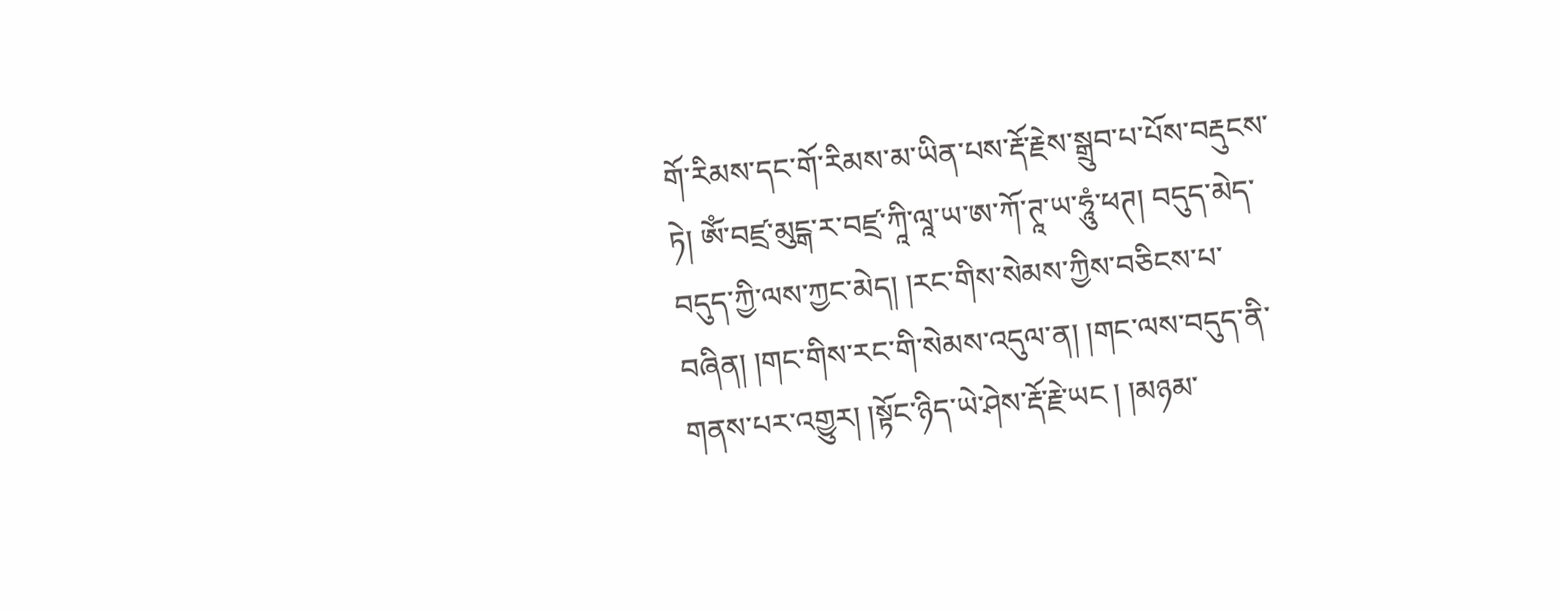གོ་རིམས་དང་གོ་རིམས་མ་ཡིན་པས་རྡོ་རྗེས་སྒྲུབ་པ་པོས་བརྡུངས་ཏེ། ཨོཾ་བཛྲ་མུངྒ་ར་བཛྲ་ཀཱི་ལཱ་ཡ་ཨ་ཀོ་ཊཱ་ཡ་ཧཱུཾ་ཕཊ། བདུད་མེད་བདུད་ཀྱི་ལས་ཀྱང་མེད། །རང་གིས་སེམས་ཀྱིས་བཅིངས་པ་བཞིན། །གང་གིས་རང་གི་སེམས་འདུལ་ན། །གང་ལས་བདུད་ནི་གནས་པར་འགྱུར། །སྟོང་ཉིད་ཡེ་ཤེས་རྡོ་རྗེ་ཡང ། །མཉམ་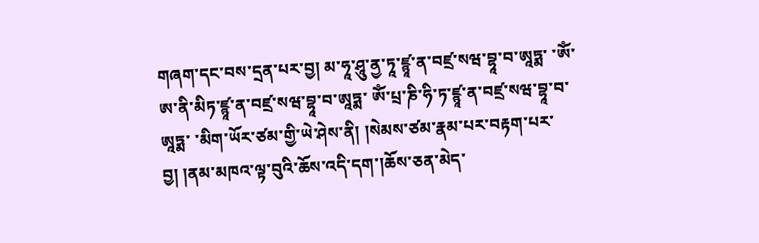གཞག་དང་བས་དྲན་པར་བྱ། མ་ཧཱ་ཤཱུ་ནྱ་ཏཱ་ཛྙཱ་ན་བཛྲ་སཝ་བྷཱ་བ་ཨཱཏྨ་ ་ཨོཾ་ཨ་ནི་མིཏ་ཛྙཱ་ན་བཛྲ་སཝ་བྷཱ་བ་ཨཱཏྨ་ ཨོཾ་པྲ་ཎི་ཧི་ཏ་ཛྙཱ་ན་བཛྲ་སཝ་བྷཱ་བ་ཨཱཏྨ་ ་མིག་ཡོར་ཙམ་གྱི་ཡེ་ཤེས་ནི། །སེམས་ཙམ་རྣམ་པར་བརྟག་པར་བྱ། །ནམ་མཁའ་ལྟ་བུའི་ཆོས་འདི་དག་།ཆོས་ཅན་མེད་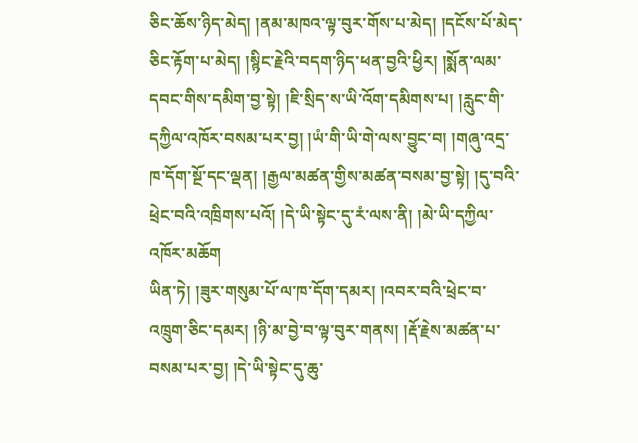ཅིང་ཆོས་ཉིད་མེད། །ནམ་མཁའ་ལྟ་བུར་གོས་པ་མེད། །དངོས་པོ་མེད་ཅིང་རྟོག་པ་མེད། །སྙིང་རྗེའི་བདག་ཉིད་ཕན་བྱའི་ཕྱིར། །སྨོན་ལམ་དབང་གིས་དམིག་བྱ་སྟེ། །ཇི་སྲིད་ས་ཡི་འོག་དམིགས་པ། །རླུང་གི་དཀྱིལ་འཁོར་བསམ་པར་བྱ། །ཡཾ་གི་ཡི་གེ་ལས་བྱུང་བ། །གཞུ་འདྲ་ཁ་དོག་སྔོ་དང་ལྡན། །རྒྱལ་མཚན་གྱིས་མཚན་བསམ་བྱ་སྟེ། །དུ་བའི་ཕྲེང་བའི་འཁྲིགས་པའོ། །དེ་ཡི་སྟེང་དུ་རཾ་ལས་ནི། །མེ་ཡི་དཀྱིལ་འཁོར་མཆོག
ཡིན་ཏེ། །ཟུར་གསུམ་པོ་ལ་ཁ་དོག་དམར། །འབར་བའི་ཕྲེང་བ་འཁྲུག་ཅིང་དམར། །ཉི་མ་བྱེ་བ་ལྟ་བུར་གནས། །རྡོ་རྗེས་མཚན་པ་བསམ་པར་བྱ། །དེ་ཡི་སྟེང་དུ་ཆུ་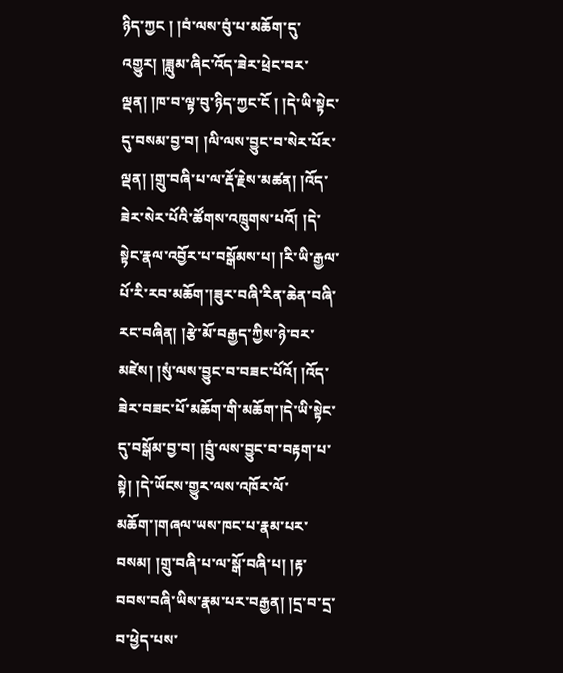ཉིད་ཀྱང ། །བཾ་ལས་བུཾ་པ་མཆོག་དུ་འགྱུར། །ཟླུམ་ཞིང་འོད་ཟེར་ཕྲེང་བར་ལྡན། །ཁ་བ་ལྟ་བུ་ཉིད་ཀྱང་ངོ ། །དེ་ཡི་སྟེང་དུ་བསམ་བྱ་བ། །ལི་ལས་བྱུང་བ་སེར་པོར་ལྡན། །གྲུ་བཞི་པ་ལ་རྡོ་རྗེས་མཚན། །འོད་ཟེར་སེར་པོའི་ཚོགས་འཁྲུགས་པའོ། །དེ་སྟེང་རྣལ་འབྱོར་པ་བསྒོམས་པ། །རི་ཡི་རྒྱལ་པོ་རི་རབ་མཆོག་།ཟུར་བཞི་རིན་ཆེན་བཞི་རང་བཞིན། །རྩེ་མོ་བརྒྱད་ཀྱིས་ཉེ་བར་མཛེས། །སུཾ་ལས་བྱུང་བ་བཟང་པོའོ། །འོད་ཟེར་བཟང་པོ་མཆོག་གི་མཆོག་།དེ་ཡི་སྟེང་དུ་བསྒོམ་བྱ་བ། །བྲུཾ་ལས་བྱུང་བ་བརྟག་པ་སྟེ། །དེ་ཡོངས་གྱུར་ལས་འཁོར་ལོ་མཆོག་།གཞལ་ཡས་ཁང་པ་རྣམ་པར་བསམ། །གྲུ་བཞི་པ་ལ་སྒོ་བཞི་པ། །རྟ་བབས་བཞི་ཡིས་རྣམ་པར་བརྒྱན། །དྲ་བ་དྲ་བ་ཕྱེད་པས་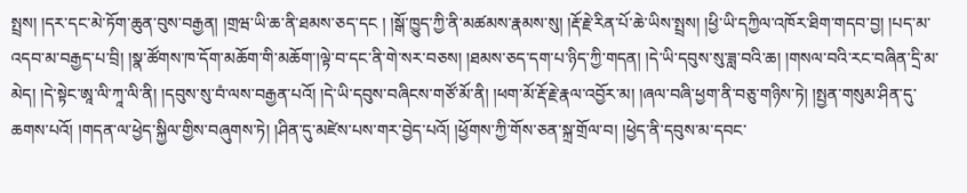སྤྲས། །དར་དང་མེ་ཏོག་ཆུན་བུས་བརྒྱན། །གྲཝ་ཡི་ཆ་ནི་ཐམས་ཅད་དང ། །སྒོ་ཁྱུད་ཀྱི་ནི་མཚམས་རྣམས་སུ། །རྡོ་རྗེ་རིན་པོ་ཆེ་ཡིས་སྤྲས། །ཕྱི་ཡི་དཀྱིལ་འཁོར་ཐིག་གདབ་བྱ། །པད་མ་འདབ་མ་བརྒྱད་པ་བྲི། །སྣ་ཚོགས་ཁ་དོག་མཆོག་གི་མཆོག་།ལྟེ་བ་དང་ནི་གེ་སར་བཅས། །ཐམས་ཅད་དག་པ་ཉིད་ཀྱི་གདན། །དེ་ཡི་དབུས་སུ་ཟླ་བའི་ཆ། །གསལ་བའི་རང་བཞིན་དྲི་མ་མེད། །དེ་སྟེང་ཨཱ་ལི་ཀཱ་ལི་ནི། །དབུས་སུ་བཾ་ལས་བརྒྱན་པའོ། །དེ་ཡི་དབུས་བཞིངས་གཙོ་མོ་ནི། །ཕག་མོ་རྡོ་རྗེ་རྣལ་འབྱོར་མ། །ཞལ་བཞི་ཕྱག་ནི་བཅུ་གཉིས་ཏེ། །སྤྱན་གསུམ་ཤིན་དུ་ཆགས་པའོ། །གདན་ལ་ཕྱེད་སྐྱིལ་གྱིས་བཞུགས་ཏེ། །ཤིན་དུ་མཛེས་པས་གར་བྱེད་པའོ། །ཕྱོགས་ཀྱི་གོས་ཅན་སྐྲ་གྲོལ་བ། །ཕྱེད་ནི་དབུས་མ་དབང་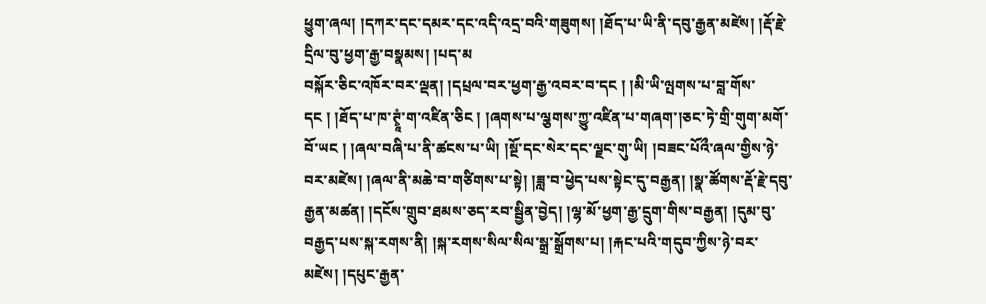ཕྱུག་ཞལ། །དཀར་དང་དམར་དང་འདི་འདྲ་བའི་གཟུགས། །ཐོད་པ་ཡི་ནི་དབུ་རྒྱན་མཛེས། །རྡོ་རྗེ་དྲིལ་བུ་ཕྱག་རྒྱ་བསྣམས། །པད་མ
བསྐོར་ཅིང་འཁོར་བར་ལྡན། །དཔྲལ་བར་ཕྱག་རྒྱ་འབར་བ་དང ། །མི་ཡི་ལྤགས་པ་བླ་གོས་དང ། །ཐོད་པ་ཁ་ཊྭཱཾ་ག་འཛིན་ཅིང ། །ཞགས་པ་ལྕགས་ཀྱུ་འཛིན་པ་གཞག་།ཅང་ཏེ་གྲི་གུག་མགོ་བོ་ཡང ། །ཞལ་བཞི་པ་ནི་ཚངས་པ་ཡི། །སྔོ་དང་སེར་དང་ལྗང་གུ་ཡི། །བཟང་པོའྀ་ཞལ་གྱིས་ཉེ་བར་མཛེས། །ཞལ་ནི་མཆེ་བ་གཙིགས་པ་སྟེ། །ཟླ་བ་ཕྱེད་པས་སྟེང་དུ་བརྒྱན། །སྣ་ཚོགས་རྡོ་རྗེ་དབུ་རྒྱན་མཚན། །དངོས་གྲུབ་ཐམས་ཅད་རབ་སྦྱིན་བྱེད། །ལྷ་མོ་ཕྱག་རྒྱ་དྲུག་གིས་བརྒྱན། །དུམ་བུ་བརྒྱད་པས་སྐ་རགས་ནི། །སྐ་རགས་སིལ་སིལ་སྒྲ་སྒྲོགས་པ། །རྐང་པའི་གདུབ་ཀྱིས་ཉེ་བར་མཛེས། །དཔུང་རྒྱན་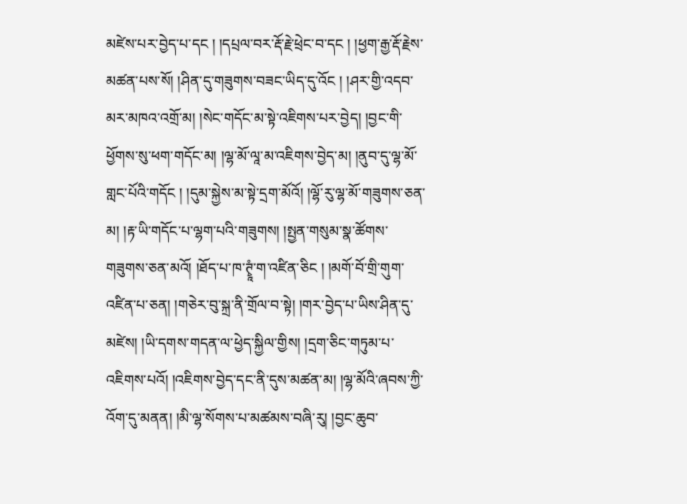མཛེས་པར་བྱེད་པ་དང ། །དཔྲལ་བར་རྡོ་རྗེ་ཕྲེང་བ་དང ། །ཕྱག་རྒྱ་རྡོ་རྗེས་མཚན་པས་སོ། །ཤིན་དུ་གཟུགས་བཟང་ཡིད་དུ་འོང ། །ཤར་གྱི་འདབ་མར་མཁའ་འགྲོ་མ། །སེང་གདོང་མ་སྟེ་འཇིགས་པར་བྱེད། །བྱང་གི་ཕྱོགས་སུ་ཕག་གདོང་མ། །ལྷ་མོ་ལཱ་མ་འཇིགས་བྱེད་མ། །ནུབ་དུ་ལྷ་མོ་གླང་པོའི་གདོང ། །དུམ་སྐྱེས་མ་སྟེ་དྲག་མོའོ། །ལྷོ་རུ་ལྷ་མོ་གཟུགས་ཅན་མ། །རྟ་ཡི་གདོང་པ་ལྷག་པའི་གཟུགས། །སྤྱན་གསུམ་སྣ་ཚོགས་གཟུགས་ཅན་མའོ། །ཐོད་པ་ཁ་ཊྭཱཾ་ག་འཛིན་ཅིང ། །མགོ་བོ་གྲི་གུག་འཛིན་པ་ཅན། །གཅེར་བུ་སྐྲ་ནི་གྲོལ་བ་སྟེ། །གར་བྱེད་པ་ཡིས་ཤིན་དུ་མཛེས། །ཡི་དགས་གདན་ལ་ཕྱེད་སྐྱིལ་གྱིས། །དྲག་ཅིང་གཏུམ་པ་འཇིགས་པའོ། །འཇིགས་བྱེད་དང་ནི་དུས་མཚན་མ། །ལྷ་མོའི་ཞབས་ཀྱི་འོག་དུ་མནན། །མི་ལྷ་སོགས་པ་མཚམས་བཞི་རུ། །བྱང་ཆུབ་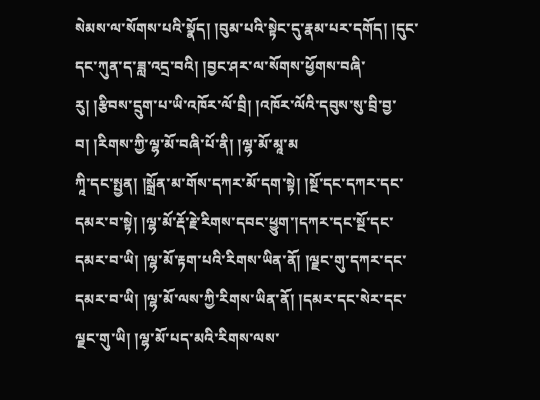སེམས་ལ་སོགས་པའི་སྣོད། །བུམ་པའི་སྟེང་དུ་རྣམ་པར་དགོད། །དུང་དང་ཀུན་ད་ཟླ་འདྲ་བའི། །བྱང་ཤར་ལ་སོགས་ཕྱོགས་བཞི་རུ། །རྩིབས་དྲུག་པ་ཡི་འཁོར་ལོ་བྲི། །འཁོར་ལོའི་དབུས་སུ་བྲི་བྱ་བ། །རིགས་ཀྱི་ལྷ་མོ་བཞི་པོ་ནི། །ལྷ་མོ་མཱ་མ
ཀཱི་དང་སྤྱན། །སྒྲོན་མ་གོས་དཀར་མོ་དག་སྟེ། །སྔོ་དང་དཀར་དང་དམར་བ་སྟེ། །ལྷ་མོ་རྡོ་རྗེ་རིགས་དབང་ཕྱུག་།དཀར་དང་སྔོ་དང་དམར་བ་ཡི། །ལྷ་མོ་རྟག་པའི་རིགས་ཡིན་ནོ། །ལྗང་གུ་དཀར་དང་དམར་བ་ཡི། །ལྷ་མོ་ལས་ཀྱི་རིགས་ཡིན་ནོ། །དམར་དང་སེར་དང་ལྗང་གུ་ཡི། །ལྷ་མོ་པད་མའི་རིགས་ལས་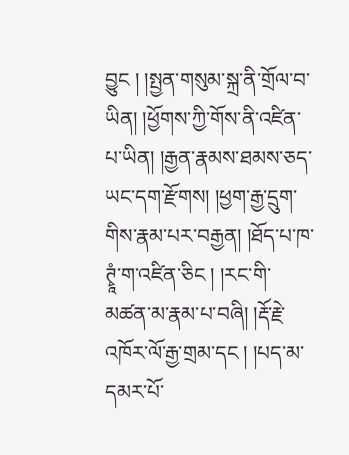བྱུང ། །སྤྱན་གསུམ་སྐྲ་ནི་གྲོལ་བ་ཡིན། །ཕྱོགས་ཀྱི་གོས་ནི་འཛིན་པ་ཡིན། །རྒྱན་རྣམས་ཐམས་ཅད་ཡང་དག་རྫོགས། །ཕྱག་རྒྱ་དྲུག་གིས་རྣམ་པར་བརྒྱན། །ཐོད་པ་ཁ་ཊྭཱཾ་ག་འཛིན་ཅིང ། །རང་གི་མཚན་མ་རྣམ་པ་བཞི། །རྡོ་རྗེ་འཁོར་ལོ་རྒྱ་གྲམ་དང ། །པད་མ་དམར་པོ་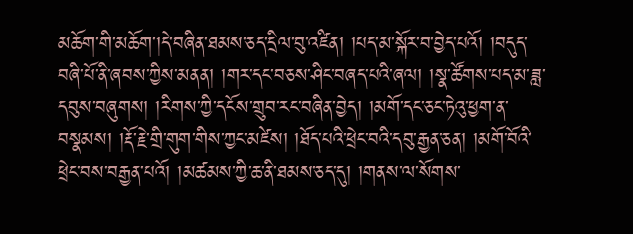མཆོག་གི་མཆོག་།དེ་བཞིན་ཐམས་ཅད་དྲིལ་བུ་འཛིན། །པད་མ་སྐོར་བ་བྱེད་པའོ། །བདུད་བཞི་པོ་ནི་ཞབས་ཀྱིས་མནན། །གར་དང་བཅས་ཤིང་བཞད་པའི་ཞལ། །སྣ་ཚོགས་པད་མ་ཟླ་དབུས་བཞུགས། །རིགས་ཀྱི་དངོས་གྲུབ་རང་བཞིན་བྱེད། །མགོ་དང་ཅང་ཏེའུ་ཕྱག་ན་བསྣམས། །རྡོ་རྗེ་གྲི་གུག་གིས་ཀྱང་མཛེས། །ཐོད་པའི་ཕྲེང་བའི་དབུ་རྒྱན་ཅན། །མགོ་བོའི་ཕྲེང་བས་བརྒྱན་པའོ། །མཚམས་ཀྱི་ཆ་ནི་ཐམས་ཅད་དུ། །གནས་ལ་སོགས་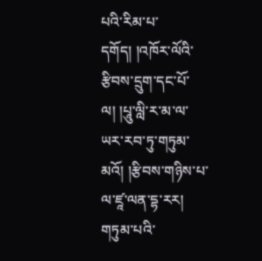པའི་རིམ་པ་དགོད། །འཁོར་ལོའི་རྩིབས་དྲུག་དང་པོ་ལ། །པཱུ་ལླི་ར་མ་ལ་ཡར་རབ་ཏུ་གཏུམ་མའོ། །རྩིབས་གཉིས་པ་ལ་ཛཱ་ལན་དྷ་རར། གཏུམ་པའི་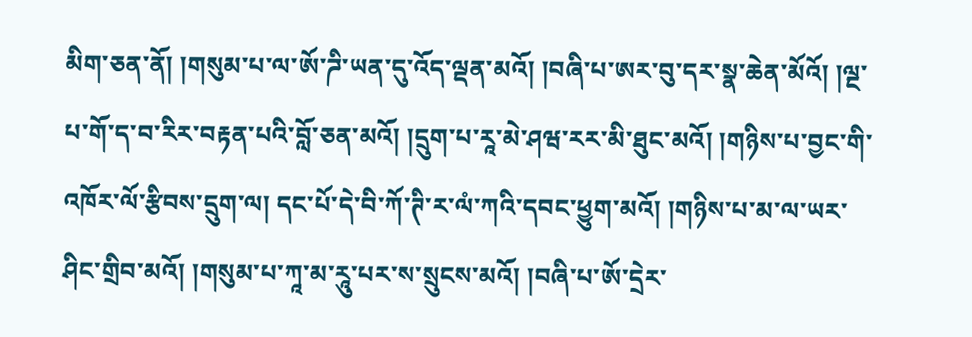མིག་ཅན་ནོ། །གསུམ་པ་ལ་ཨོ་ཌི་ཡན་དུ་འོད་ལྡན་མའོ། །བཞི་པ་ཨར་བུ་དར་སྣ་ཆེན་མོའོ། །ལྔ་པ་གོ་ད་བ་རིར་བརྟན་པའི་བློ་ཅན་མའོ། །དྲུག་པ་རཱ་མེ་ཤཝ་རར་མི་ཐུང་མའོ། །གཉིས་པ་བྱང་གི་འཁོར་ལོ་རྩིབས་དྲུག་ལ། དང་པོ་དེ་བི་ཀོ་ཊི་ར་ལཾ་ཀའི་དབང་ཕྱུག་མའོ། །གཉིས་པ་མ་ལ་ཡར་ཤིང་གྲིབ་མའོ། །གསུམ་པ་ཀཱ་མ་རཱུ་པར་ས་སྲུངས་མའོ། །བཞི་པ་ཨོ་དྲེར་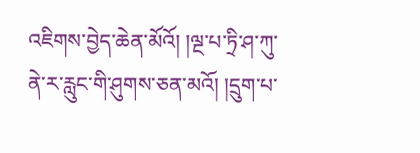འཇིགས་བྱེད་ཆེན་མོའོ། །ལྔ་པ་ཏྲི་ཤ་ཀུ་ནེ་ར་རླུང་གི་ཤུགས་ཅན་མའོ། །དྲུག་པ་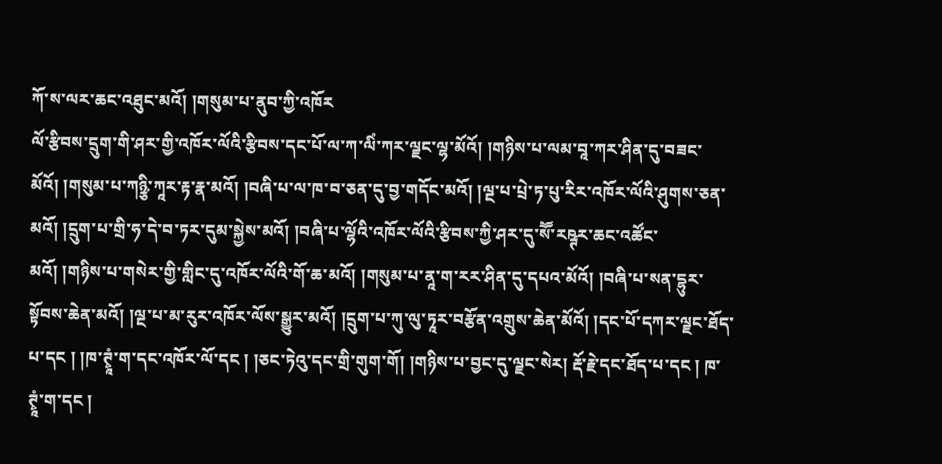ཀོ་ས་ལར་ཆང་འཐུང་མའོ། །གསུམ་པ་ནུབ་ཀྱི་འཁོར
ལོ་རྩིབས་དྲུག་གི་ཤར་གྱི་འཁོར་ལོའི་རྩིབས་དང་པོ་ལ་ཀ་ལིཾ་ཀར་ལྗང་ལྷ་མོའོ། །གཉིས་པ་ལམ་བཱ་ཀར་ཤིན་དུ་བཟང་མོའོ། །གསུམ་པ་ཀཉྩི་ཀཱར་རྟ་རྣ་མའོ། །བཞི་པ་ལ་ཁ་བ་ཅན་དུ་བྱ་གདོང་མའོ། །ལྔ་པ་པྲེ་ཏ་པུ་རིར་འཁོར་ལོའི་ཤུགས་ཅན་མའོ། །དྲུག་པ་གྲི་ཧ་དེ་བ་ཏར་དུམ་སྐྱེས་མའོ། །བཞི་པ་ལྷོའི་འཁོར་ལོའི་རྩིབས་ཀྱི་ཤར་དུ་སཽ་རཥྚར་ཆང་འཚོང་མའོ། །གཉིས་པ་གསེར་གྱི་གླིང་དུ་འཁོར་ལོའི་གོ་ཆ་མའོ། །གསུམ་པ་ནཱ་ག་རར་ཤིན་དུ་དཔའ་མོའོ། །བཞི་པ་སན་དྷུར་སྟོབས་ཆེན་མའོ། །ལྔ་པ་མ་རུར་འཁོར་ལོས་སྒྱུར་མའོ། །དྲུག་པ་ཀུ་ལུ་ཏཱར་བརྩོན་འགྲུས་ཆེན་མོའོ། །དང་པོ་དཀར་ལྗང་ཐོད་པ་དང ། །ཁ་ཊྭཱཾ་ག་དང་འཁོར་ལོ་དང ། །ཅང་ཏེའུ་དང་གྲི་གུག་གོ། །གཉིས་པ་བྱང་དུ་ལྗང་སེར། རྡོ་རྗེ་དང་ཐོད་པ་དང ། ཁ་ཊྭཱཾ་ག་དང །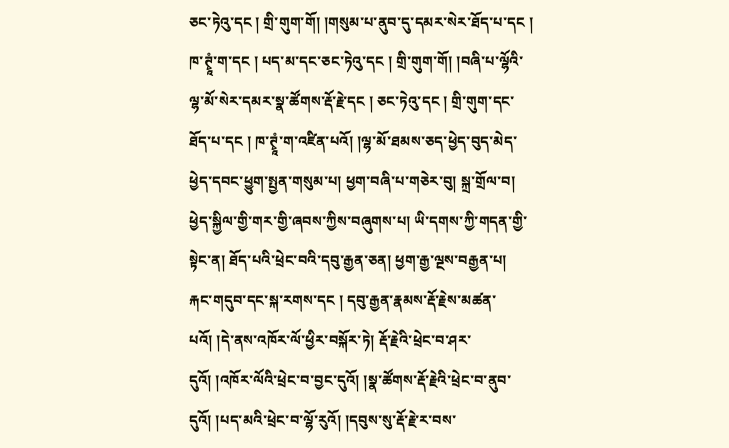ཅང་ཏེའུ་དང ། གྲི་གུག་གོ། །གསུམ་པ་ནུབ་དུ་དམར་སེར་ཐོད་པ་དང ། ཁ་ཊྭཱཾ་ག་དང ། པད་མ་དང་ཅང་ཏེའུ་དང ། གྲི་གུག་གོ། །བཞི་པ་ལྷོའི་ལྷ་མོ་སེར་དམར་སྣ་ཚོགས་རྡོ་རྗེ་དང ། ཅང་ཏེའུ་དང ། གྲི་གུག་དང་ཐོད་པ་དང ། ཁ་ཊྭཱཾ་ག་འཛིན་པའོ། །ལྷ་མོ་ཐམས་ཅད་ཕྱེད་བུད་མེད་ཕྱེད་དབང་ཕྱུག་སྤྱན་གསུམ་པ། ཕྱག་བཞི་པ་གཅེར་བུ། སྐྲ་གྲོལ་བ། ཕྱེད་སྐྱིལ་གྱི་གར་གྱི་ཞབས་ཀྱིས་བཞུགས་པ། ཡི་དགས་ཀྱི་གདན་གྱི་སྟེང་ན། ཐོད་པའི་ཕྲེང་བའི་དབུ་རྒྱན་ཅན། ཕྱག་རྒྱ་ལྔས་བརྒྱན་པ། རྐང་གདུབ་དང་སྐ་རགས་དང ། དབུ་རྒྱན་རྣམས་རྡོ་རྗེས་མཚན་པའོ། །དེ་ནས་འཁོར་ལོ་ཕྱིར་བསྐོར་ཏེ། རྡོ་རྗེའི་ཕྲེང་བ་ཤར་དུའོ། །འཁོར་ལོའི་ཕྲེང་བ་བྱང་དུའོ། །སྣ་ཚོགས་རྡོ་རྗེའི་ཕྲེང་བ་ནུབ་དུའོ། །པད་མའི་ཕྲེང་བ་ལྷོ་རུའོ། །དབུས་སུ་རྡོ་རྗེ་ར་བས་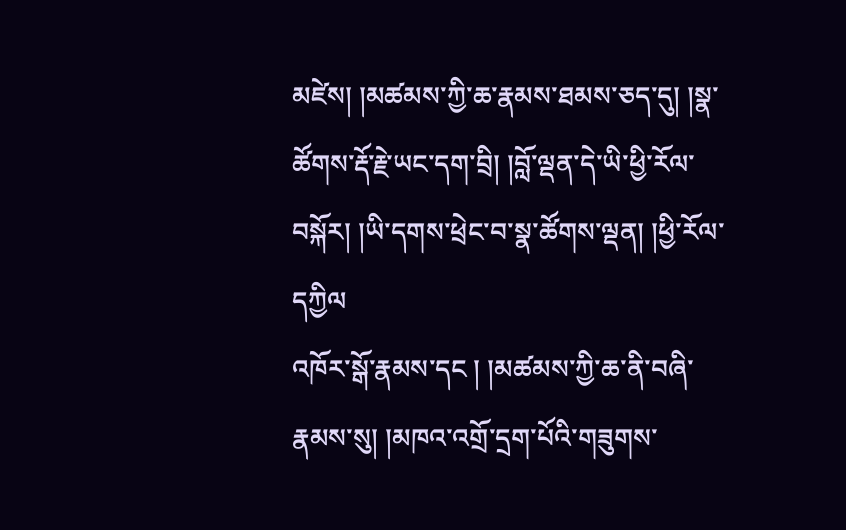མཛེས། །མཚམས་ཀྱི་ཆ་རྣམས་ཐམས་ཅད་དུ། །སྣ་ཚོགས་རྡོ་རྗེ་ཡང་དག་བྲི། །བློ་ལྡན་དེ་ཡི་ཕྱི་རོལ་བསྐོར། །ཡི་དགས་ཕྲེང་བ་སྣ་ཚོགས་ལྡན། །ཕྱི་རོལ་དཀྱིལ
འཁོར་སྒོ་རྣམས་དང ། །མཚམས་ཀྱི་ཆ་ནི་བཞི་རྣམས་སུ། །མཁའ་འགྲོ་དྲག་པོའི་གཟུགས་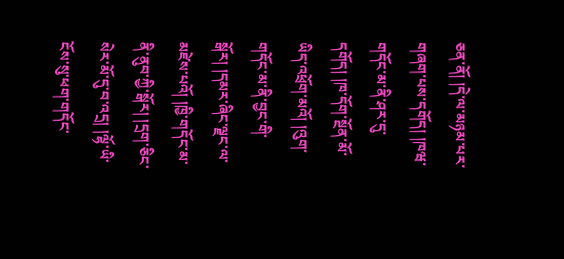ཅན་ནོ། །དེ་ལ་མཉམ་པར་གཞག་པས་དགོད། །ཁཝ་གདོང་མ་ནི་ཤར་དུ་དགོད། །ཁ་དོག་སྔོན་མོ་ཡིད་འཕྲོག་མའོ། །འུག་གདོང་མ་ནི་བྱང་གི་སྒོར། །དམར་ཞིང་ལྗང་ལ་མཛེས་པའོ། །ཁྱི་གདོང་མ་ནི་ནུབ་ཀྱི་སྒོར། །དྲག་ཅིང་སེར་མོ་དུ་བ་འདྲ། །ལྷོ་ཡི་ངོས་སུ་ཕག་གདོང་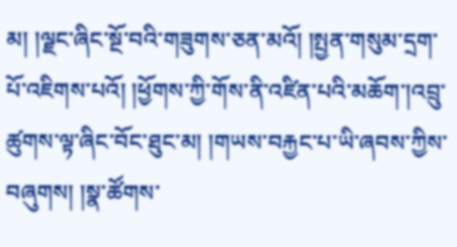མ། །ལྗང་ཞིང་སྔོ་བའི་གཟུགས་ཅན་མའོ། །སྤྱན་གསུམ་དྲག་པོ་འཇིགས་པའོ། །ཕྱོགས་ཀྱི་གོས་ནི་འཛིན་པའི་མཆོག་།འབྲུ་ཚུགས་ལྟ་ཞིང་བོང་ཐུང་མ། །གཡས་བརྐྱང་པ་ཡི་ཞབས་ཀྱིས་བཞུགས། །སྣ་ཚོགས་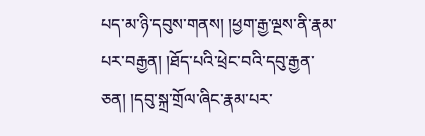པད་མ་ཉི་དབུས་གནས། །ཕྱག་རྒྱ་ལྔས་ནི་རྣམ་པར་བརྒྱན། །ཐོད་པའི་ཕྲེང་བའི་དབུ་རྒྱན་ཅན། །དབུ་སྐྲ་གྲོལ་ཞིང་རྣམ་པར་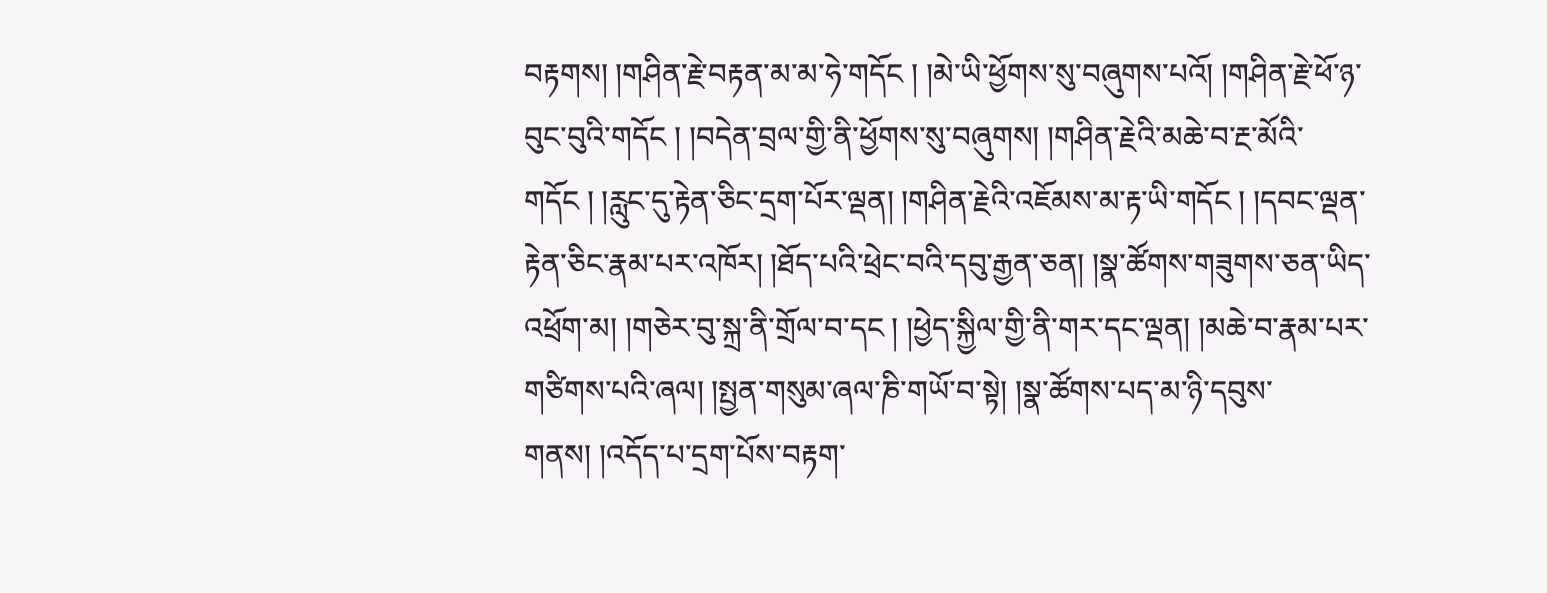བརྟགས། །གཤིན་རྗེ་བརྟན་མ་མ་ཧེ་གདོང ། །མེ་ཡི་ཕྱོགས་སུ་བཞུགས་པའོ། །གཤིན་རྗེ་ཕོ་ཉ་བུང་བུའི་གདོང ། །བདེན་བྲལ་གྱི་ནི་ཕྱོགས་སུ་བཞུགས། །གཤིན་རྗེའི་མཆེ་བ་རྔ་མོའི་གདོང ། །རླུང་དུ་རྟེན་ཅིང་དྲག་པོར་ལྡན། །གཤིན་རྗེའི་འཇོམས་མ་རྟ་ཡི་གདོང ། །དབང་ལྡན་རྟེན་ཅིང་རྣམ་པར་འཁོར། །ཐོད་པའི་ཕྲེང་བའི་དབུ་རྒྱན་ཅན། །སྣ་ཚོགས་གཟུགས་ཅན་ཡིད་འཕྲོག་མ། །གཅེར་བུ་སྐྲ་ནི་གྲོལ་བ་དང ། །ཕྱེད་སྐྱིལ་གྱི་ནི་གར་དང་ལྡན། །མཆེ་བ་རྣམ་པར་གཙིགས་པའི་ཞལ། །སྤྱན་གསུམ་ཞལ་ཎི་གཡོ་བ་སྟེ། །སྣ་ཚོགས་པད་མ་ཉི་དབུས་གནས། །འདོད་པ་དྲག་པོས་བརྟག་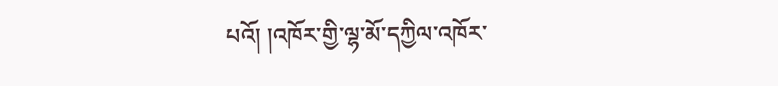པའོ། །འཁོར་གྱི་ལྷ་མོ་དཀྱིལ་འཁོར་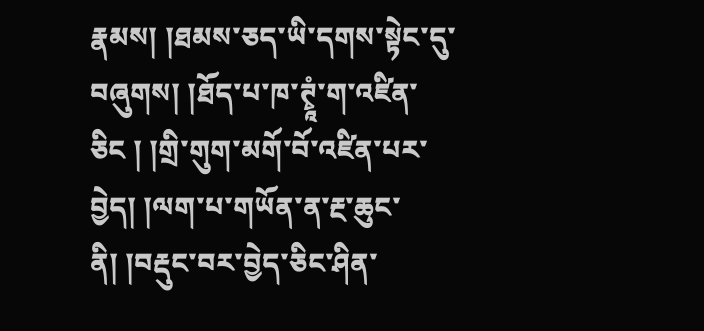རྣམས། །ཐམས་ཅད་ཡི་དགས་སྟེང་དུ་བཞུགས། །ཐོད་པ་ཁ་ཊྭཱཾ་ག་འཛིན་ཅིང ། །གྲི་གུག་མགོ་བོ་འཛིན་པར་བྱེད། །ལག་པ་གཡོན་ན་རྔ་ཆུང་ནི། །བརྡུང་བར་བྱེད་ཅིང་ཤིན་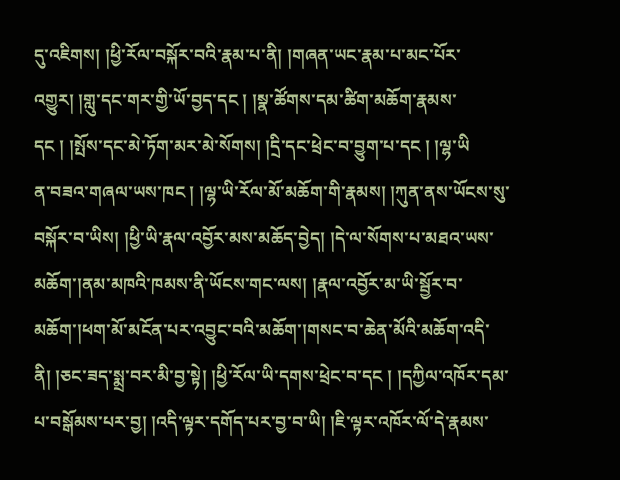དུ་འཇིགས། །ཕྱི་རོལ་བསྐོར་བའི་རྣམ་པ་ནི། །གཞན་ཡང་རྣམ་པ་མང་པོར་འགྱུར། །གླུ་དང་གར་གྱི་ཡོ་བྱད་དང ། །སྣ་ཚོགས་དམ་ཚིག་མཆོག་རྣམས་དང ། །སྤོས་དང་མེ་ཏོག་མར་མེ་སོགས། །དྲི་དང་ཕྲེང་བ་བྱུག་པ་དང ། །ལྷ་ཡི
ན་བཟའ་གཞལ་ཡས་ཁང ། །ལྷ་ཡི་རོལ་མོ་མཆོག་གི་རྣམས། །ཀུན་ནས་ཡོངས་སུ་བསྐོར་བ་ཡིས། །ཕྱི་ཡི་རྣལ་འབྱོར་མས་མཆོད་བྱེད། །དེ་ལ་སོགས་པ་མཐའ་ཡས་མཆོག་།ནམ་མཁའི་ཁམས་ནི་ཡོངས་གང་ལས། །རྣལ་འབྱོར་མ་ཡི་སྦྱོར་བ་མཆོག་།ཕག་མོ་མངོན་པར་འབྱུང་བའི་མཆོག་།གསང་བ་ཆེན་མོའི་མཆོག་འདི་ནི། །ཅང་ཟད་སྨྲ་བར་མི་བྱ་སྟེ། །ཕྱི་རོལ་ཡི་དགས་ཕྲེང་བ་དང ། །དཀྱིལ་འཁོར་དམ་པ་བསྒོམས་པར་བྱ། །འདི་ལྟར་དགོད་པར་བྱ་བ་ཡི། །ཇི་ལྟར་འཁོར་ལོ་དེ་རྣམས་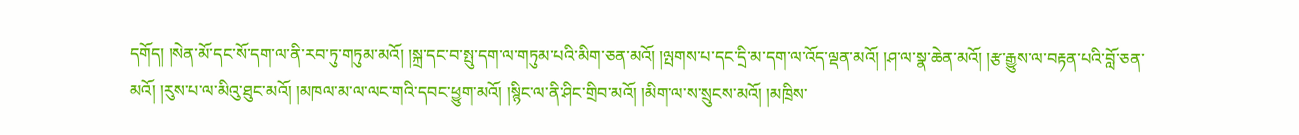དགོད། །སེན་མོ་དང་སོ་དག་ལ་ནི་རབ་ཏུ་གཏུམ་མའོ། །སྐྲ་དང་བ་སྤུ་དག་ལ་གཏུམ་པའི་མིག་ཅན་མའོ། །ལྤགས་པ་དང་དྲི་མ་དག་ལ་འོད་ལྡན་མའོ། །ཤ་ལ་སྣ་ཆེན་མའོ། །རྩ་རྒྱུས་ལ་བརྟན་པའི་བློ་ཅན་མའོ། །རུས་པ་ལ་མིའུ་ཐུང་མའོ། །མཁལ་མ་ལ་ལང་གའི་དབང་ཕྱུག་མའོ། །སྙིང་ལ་ནི་ཤིང་གྲིབ་མའོ། །མིག་ལ་ས་སྲུངས་མའོ། །མཁྲིས་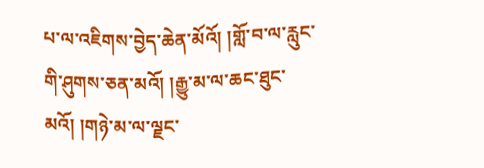པ་ལ་འཇིགས་བྱེད་ཆེན་མོའོ། །གློ་བ་ལ་རླུང་གི་ཤུགས་ཅན་མའོ། །རྒྱུ་མ་ལ་ཆང་ཐུང་མའོ། །གཉེ་མ་ལ་ལྗང་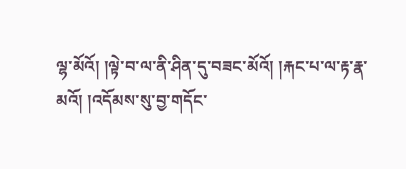ལྷ་མོའོ། །ལྟེ་བ་ལ་ནི་ཤིན་དུ་བཟང་མོའོ། །རྐང་པ་ལ་རྟ་རྣ་མའོ། །འདོམས་སུ་བྱ་གདོང་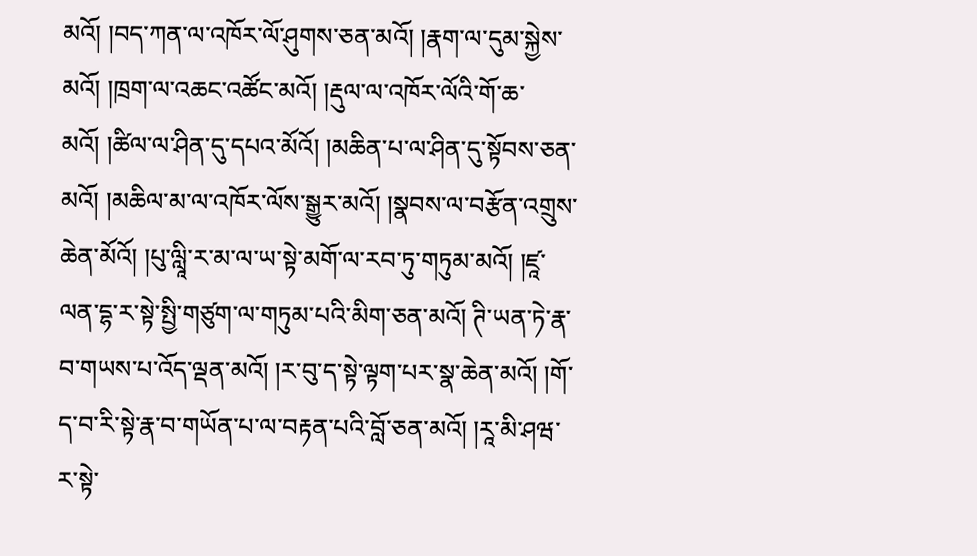མའོ། །བད་ཀན་ལ་འཁོར་ལོ་ཤུགས་ཅན་མའོ། །རྣག་ལ་དུམ་སྐྱེས་མའོ། །ཁྲག་ལ་འཆང་འཚོང་མའོ། །རྡུལ་ལ་འཁོར་ལོའི་གོ་ཆ་མའོ། །ཚིལ་ལ་ཤིན་དུ་དཔའ་མོའོ། །མཆིན་པ་ལ་ཤིན་དུ་སྟོབས་ཅན་མའོ། །མཆིལ་མ་ལ་འཁོར་ལོས་སྒྱུར་མའོ། །སྣབས་ལ་བརྩོན་འགྲུས་ཆེན་མོའོ། །པུ་ལླཱི་ར་མ་ལ་ཡ་སྟེ་མགོ་ལ་རབ་ཏུ་གཏུམ་མའོ། །ཛཱ་ལན་དྷ་ར་སྟེ་སྤྱི་གཙུག་ལ་གཏུམ་པའི་མིག་ཅན་མའོ། ཊི་ཡན་ཏེ་རྣ་བ་གཡས་པ་འོད་ལྡན་མའོ། །ར་བུ་ད་སྟེ་ལྟག་པར་སྣ་ཆེན་མའོ། །གོ་ད་བ་རི་སྟེ་རྣ་བ་གཡོན་པ་ལ་བརྟན་པའི་བློ་ཅན་མའོ། །རཱ་མི་ཤཝ་ར་སྟེ་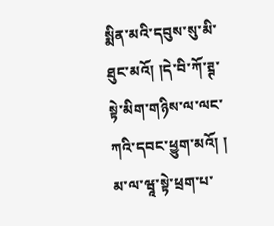སྨིན་མའི་དབུས་སུ་མི་ཐུང་མའོ། །དེ་བི་ཀོ་ཊྚ་སྟེ་མིག་གཉིས་ལ་ལང་ཀའི་དབང་ཕྱུག་མའོ། །
མ་ལ་ཝཱ་སྟེ་ཕྲག་པ་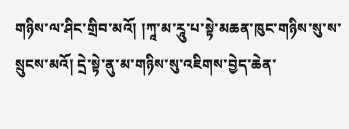གཉིས་ལ་ཤིང་གྲིབ་མའོ། །ཀཱ་མ་རཱུ་པ་སྟེ་མཆན་ཁུང་གཉིས་སུ་ས་སྲུངས་མའོ། དྲེ་སྟེ་ནུ་མ་གཉིས་སུ་འཇིགས་བྱེད་ཆེན་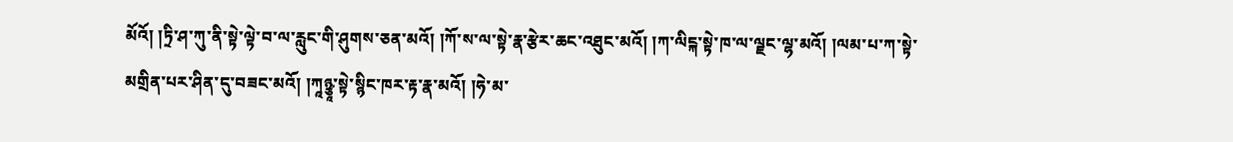མོའོ། །ཏྲི་ཤ་ཀུ་ནི་སྟེ་ལྟེ་བ་ལ་རླུང་གི་ཤུགས་ཅན་མའོ། །ཀོ་ས་ལ་སྟེ་རྣ་རྩེར་ཆང་འཐུང་མའོ། །ཀ་ལིངྐ་སྟེ་ཁ་ལ་ལྗང་ལྷ་མའོ། །ལམ་པ་ཀ་སྟེ་མགྲིན་པར་ཤིན་དུ་བཟང་མའོ། །ཀཱཉྩཱ་སྟེ་སྙིང་ཁར་རྟ་རྣ་མའོ། །ཧེ་མ་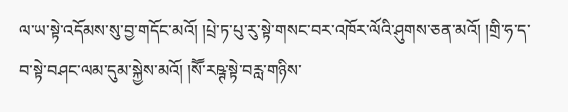ལ་ཡ་སྟེ་འདོམས་སུ་བྱ་གདོང་མའོ། །པྲེ་ཏ་པུ་རུ་སྟེ་གསང་བར་འཁོར་ལོའི་ཤུགས་ཅན་མའོ། །གྲི་ཧ་ད་བ་སྟེ་བཤང་ལམ་དུམ་སྐྱེས་མའོ། །སཽ་རཥྚ་སྟེ་བརླ་གཉིས་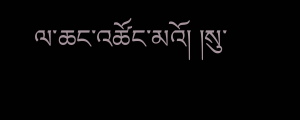ལ་ཆང་འཚོང་མའོ། །སུ་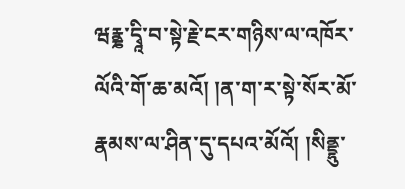ཝརྣྞ་དྭཱི་བ་སྟེ་རྗེ་ངར་གཉིས་ལ་འཁོར་ལོའི་གོ་ཆ་མའོ། །ན་ག་ར་སྟེ་སོར་མོ་རྣམས་ལ་ཤིན་དུ་དཔའ་མོའོ། །སིནྡྷུ་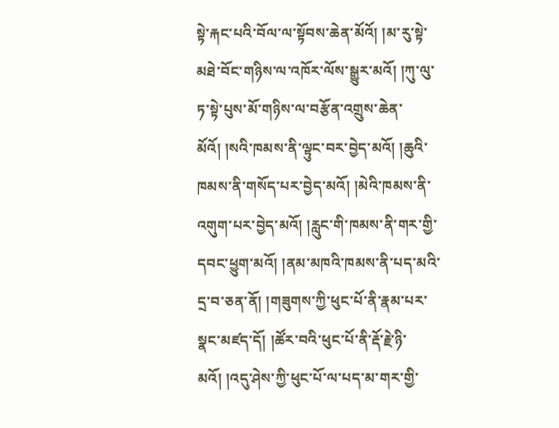སྟེ་རྐང་པའི་བོལ་ལ་སྟོབས་ཆེན་མོའོ། །མ་རུ་སྟེ་མཐེ་བོང་གཉིས་ལ་འཁོར་ལོས་སྒྱུར་མའོ། །ཀུ་ལུ་ཏ་སྟེ་པུས་མོ་གཉིས་ལ་བརྩོན་འགྲུས་ཆེན་མོའོ། །སའི་ཁམས་ནི་ལྟུང་བར་བྱེད་མའོ། །ཆུའི་ཁམས་ནི་གསོད་པར་བྱེད་མའོ། །མེའི་ཁམས་ནི་འགུག་པར་བྱེད་མའོ། །རླུང་གི་ཁམས་ནི་གར་གྱི་དབང་ཕྱུག་མའོ། །ནམ་མཁའི་ཁམས་ནི་པད་མའི་དྲ་བ་ཅན་ནོ། །གཟུགས་ཀྱི་ཕུང་པོ་ནི་རྣམ་པར་སྣང་མཛད་དོ། །ཚོར་བའི་ཕུང་པོ་ནི་རྡོ་རྗེ་ཉི་མའོ། །འདུ་ཤེས་ཀྱི་ཕུང་པོ་ལ་པད་མ་གར་གྱི་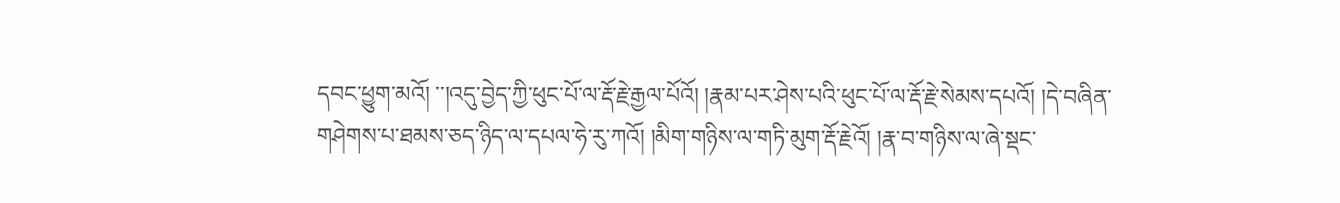དབང་ཕྱུག་མའོ། ་་།འདུ་བྱེད་ཀྱི་ཕུང་པོ་ལ་རྡོ་རྗེ་རྒྱལ་པོའོ། །རྣམ་པར་ཤེས་པའི་ཕུང་པོ་ལ་རྡོ་རྗེ་སེམས་དཔའོ། །དེ་བཞིན་གཤེགས་པ་ཐམས་ཅད་ཉིད་ལ་དཔལ་ཧེ་རུ་ཀའོ། །མིག་གཉིས་ལ་གཏི་མུག་རྡོ་རྗེའོ། །རྣ་བ་གཉིས་ལ་ཞེ་སྡང་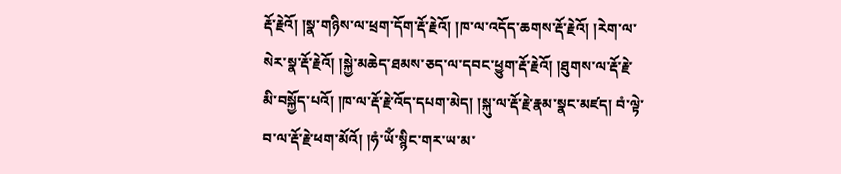རྡོ་རྗེའོ། །སྣ་གཉིས་ལ་ཕྲག་དོག་རྡོ་རྗེའོ། །ཁ་ལ་འདོད་ཆགས་རྡོ་རྗེའོ། །རེག་ལ་སེར་སྣ་རྡོ་རྗེའོ། །སྐྱེ་མཆེད་ཐམས་ཅད་ལ་དབང་ཕྱུག་རྡོ་རྗེའོ། །ཐུགས་ལ་རྡོ་རྗེ་མི་བསྐྱོད་པའོ། །ཁ་ལ་རྡོ་རྗེ་འོད་དཔག་མེད། །སྐུ་ལ་རྡོ་རྗེ་རྣམ་སྣང་མཛད། བཾ་ལྟེ་བ་ལ་རྡོ་རྗེ་ཕག་མོའོ། །ཧཾ་ཡོཾ་སྙིང་གར་ཡ་མ་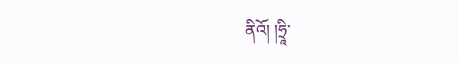ནིའོ། །ཧྲཱི་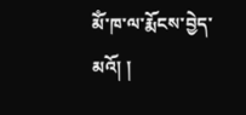མོཾ་ཁ་ལ་རྨོངས་བྱེད་མའོ། །